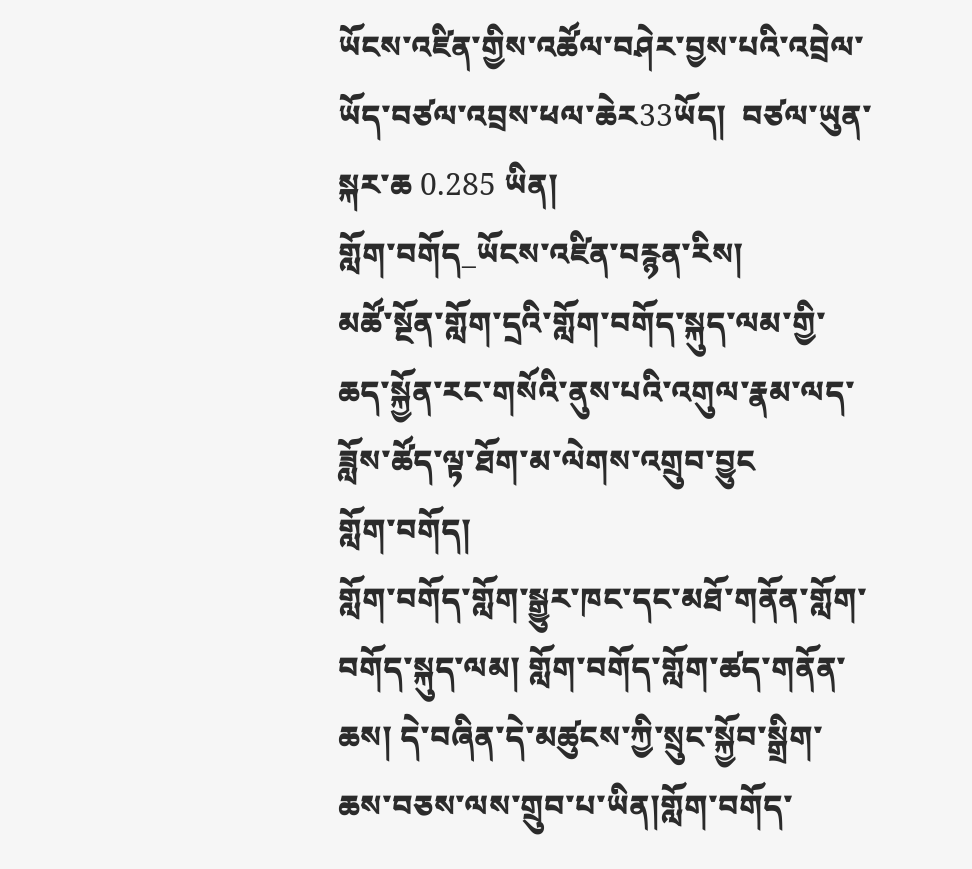ཡོངས་འཛིན་གྱིས་འཚོལ་བཤེར་བྱས་པའི་འབྲེལ་ཡོད་བཙལ་འབྲས་ཕལ་ཆེར33ཡོད།  བཙལ་ཡུན་སྐར་ཆ 0.285 ཡིན།
གློག་བགོད_ཡོངས་འཛིན་བརྙན་རིས།
མཚོ་སྔོན་གློག་དྲའི་གློག་བགོད་སྐུད་ལམ་གྱི་ཆད་སྐྱོན་རང་གསོའི་ནུས་པའི་འགུལ་རྣམ་ལད་ཟློས་ཚོད་ལྟ་ཐོག་མ་ལེགས་འགྲུབ་བྱུང
གློག་བགོད།
གློག་བགོད་གློག་སྒྱུར་ཁང་དང་མཐོ་གནོན་གློག་བགོད་སྐུད་ལམ། གློག་བགོད་གློག་ཚད་གནོན་ཆས། དེ་བཞིན་དེ་མཚུངས་ཀྱི་སྲུང་སྐྱོབ་སྒྲིག་ཆས་བཅས་ལས་གྲུབ་པ་ཡིན།གློག་བགོད་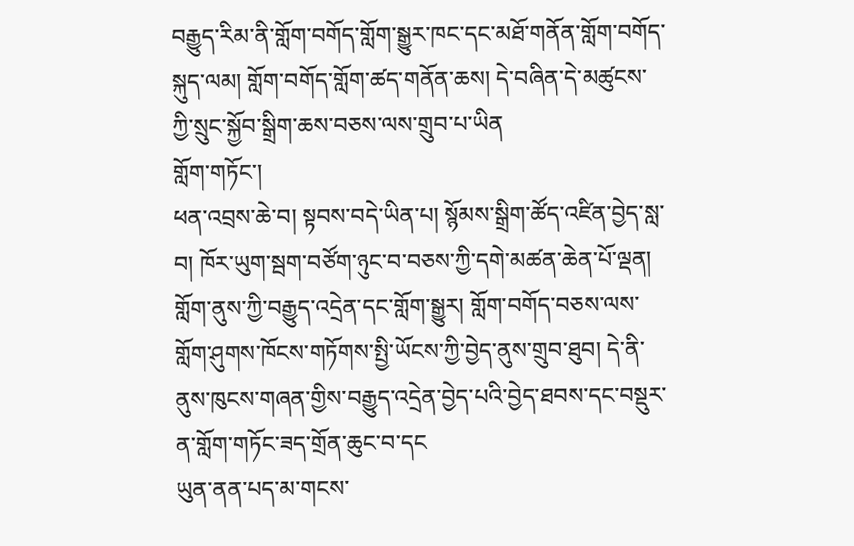བརྒྱུད་རིམ་ནི་གློག་བགོད་གློག་སྒྱུར་ཁང་དང་མཐོ་གནོན་གློག་བགོད་སྐུད་ལམ། གློག་བགོད་གློག་ཚད་གནོན་ཆས། དེ་བཞིན་དེ་མཚུངས་ཀྱི་སྲུང་སྐྱོབ་སྒྲིག་ཆས་བཅས་ལས་གྲུབ་པ་ཡིན
གློག་གཏོང་།
ཕན་འབྲས་ཆེ་བ། སྟབས་བདེ་ཡིན་པ། སྙོམས་སྒྲིག་ཚོད་འཛིན་བྱེད་སླ་བ། ཁོར་ཡུག་སྦག་བཙོག་ཉུང་བ་བཅས་ཀྱི་དགེ་མཚན་ཆེན་པོ་ལྡན། གློག་ནུས་ཀྱི་བརྒྱུད་འདྲེན་དང་གློག་སྒྱུར། གློག་བགོད་བཅས་ལས་གློག་ཤུགས་ཁོངས་གཏོགས་སྤྱི་ཡོངས་ཀྱི་བྱེད་ནུས་གྲུབ་ཐུབ། དེ་ནི་ནུས་ཁུངས་གཞན་གྱིས་བརྒྱུད་འདྲེན་བྱེད་པའི་བྱེད་ཐབས་དང་བསྡུར་ན་གློག་གཏོང་ཟད་གྲོན་ཆུང་བ་དང
ཡུན་ནན་པད་མ་གངས་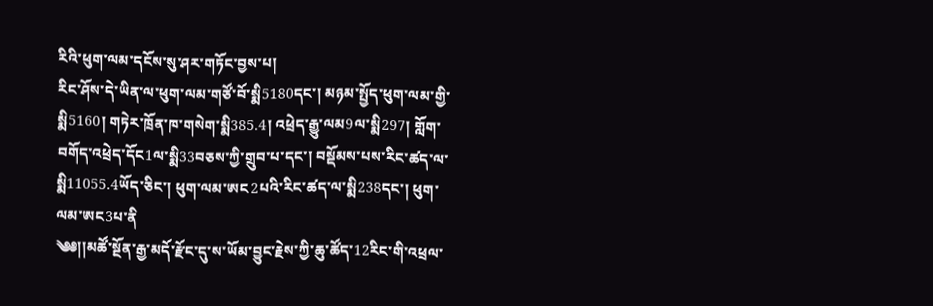རིའི་ཕུག་ལམ་དངོས་སུ་ཤར་གཏོང་བྱས་པ།
རིང་ཤོས་དེ་ཡིན་ལ་ཕུག་ལམ་གཙོ་བོ་སྨི5180དང་། མཉམ་སྤྱོད་ཕུག་ལམ་གྱི་སྨི5160། གཏེར་ཁྲོན་ཁ་གསེག་སྨི385.4། འཕྲེད་རྒྱུ་ལམ9ལ་སྨི297། གློག་བགོད་འཕྲེད་དོང1ལ་སྨི33བཅས་ཀྱི་གྲུབ་པ་དང་། བསྡོམས་པས་རིང་ཚད་ལ་སྨི11055.4ཡོད་ཅིང་། ཕུག་ལམ་ཨང2པའི་རིང་ཚད་ལ་སྨི238དང་། ཕུག་ལམ་ཨང3པ་ནི
༄༅།།མཚོ་སྔོན་རྒྱ་མདོ་རྫོང་དུ་ས་ཡོམ་བྱུང་རྗེས་ཀྱི་ཆུ་ཚོད་12རིང་གི་འཕྲལ་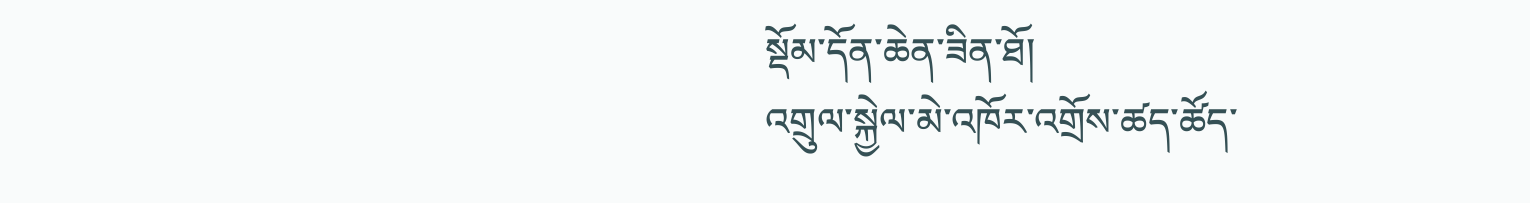སྡོམ་དོན་ཆེན་ཟིན་ཐོ།
འགྲུལ་སྐྱེལ་མེ་འཁོར་འགྲོས་ཚད་ཚོད་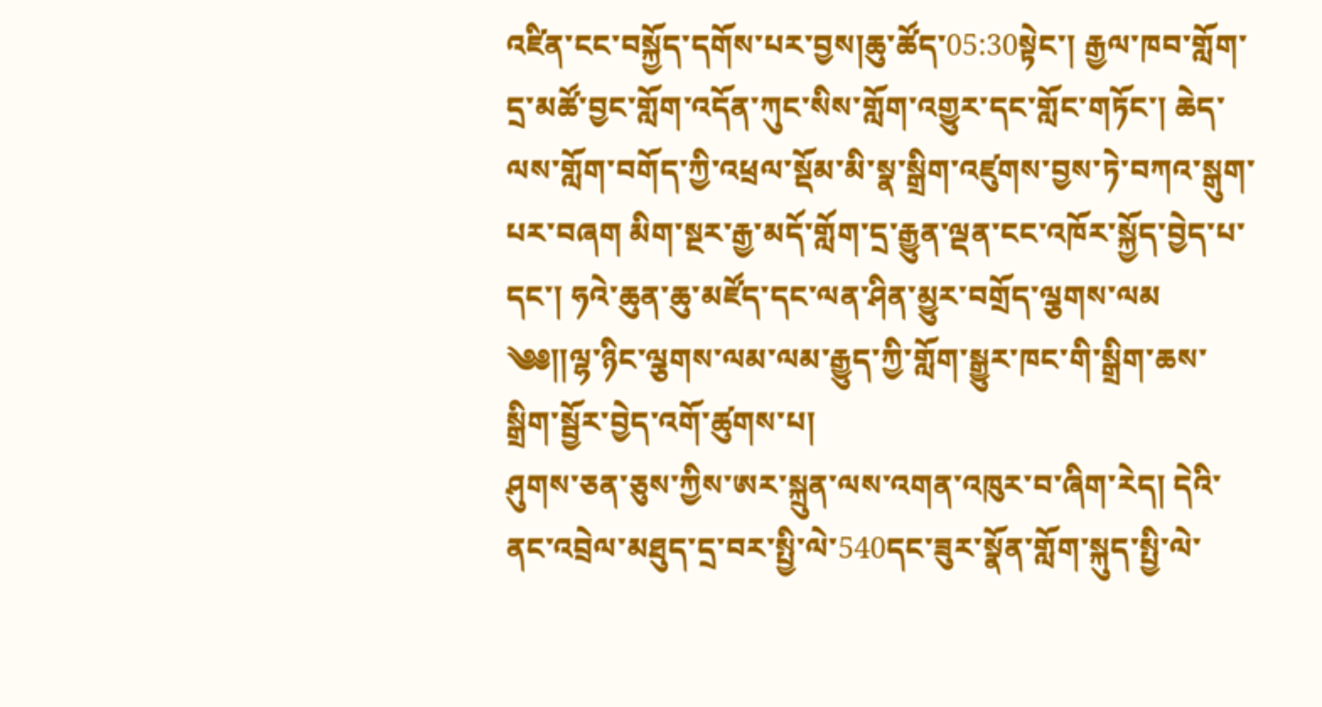འཛིན་ངང་བསྐྱོད་དགོས་པར་བྱས།ཆུ་ཚོད་05:30སྟེང་། རྒྱལ་ཁབ་གློག་དྲ་མཚོ་བྱང་གློག་འདོན་ཀུང་སིས་གློག་འགྱུར་དང་གློང་གཏོང་། ཆེད་ལས་གློག་བགོད་ཀྱི་འཕྲལ་སྡོམ་མི་སྣ་སྒྲིག་འཛུགས་བྱས་ཏེ་བཀའ་སྒུག་པར་བཞག མིག་སྔར་རྒྱ་མདོ་གློག་དྲ་རྒྱུན་ལྡན་ངང་འཁོར་སྐྱོད་བྱེད་པ་དང་། ཧའེ་ཆུན་ཆུ་མཛོད་དང་ལན་ཤིན་མྱུར་བགྲོད་ལྕགས་ལམ
༄༅༎ལྷ་ཉིང་ལྕགས་ལམ་ལམ་རྒྱུད་ཀྱི་གློག་སྒྱུར་ཁང་གི་སྒྲིག་ཆས་སྒྲིག་སྦྱོར་བྱེད་འགོ་ཚུགས་པ།
ཤུགས་ཅན་ཅུས་ཀྱིས་ཨར་སྐྲུན་ལས་འགན་འཁུར་བ་ཞིག་རེད། དེའི་ནང་འབྲེལ་མཐུད་དྲ་བར་སྤྱི་ལེ་540དང་ཟུར་སྣོན་གློག་སྐུད་སྤྱི་ལེ་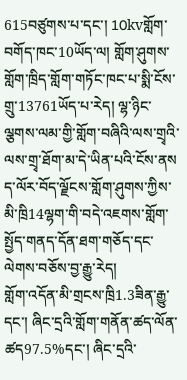615བཙུགས་པ་དང་། 10kvགློག་བགོད་ཁང་10ཡོད་ལ། གློག་ཤུགས་གློག་ཁྲིད་གློག་གཏོང་ཁང་པ་སྨི་ངོས་གྲུ་13761ཡོད་པ་རེད། ལྷ་ཉིང་ལྕགས་ལམ་གྱི་གློག་བཞིའི་ལས་གྲྭའི་ལས་གྲྭ་ཐོག་མ་དེ་ཡིན་པའི་ངོས་ནས
ད་ལོར་བོད་ལྗོངས་གློག་ཤུགས་ཀྱིས་མི་ཁྲི14ལྷག་གི་བདེ་འཇགས་གློག་སྤྱོད་གནད་དོན་ཐག་གཅོད་དང་ལེགས་བཅོས་བྱ་རྒྱུ་རེད།
གློག་འདོན་མི་གྲངས་ཁྲི1.3ཟིན་རྒྱུ་དང་། ཞིང་དྲའི་གློག་གནོན་ཚད་ལོན་ཚད97.5%དང་། ཞིང་དྲའི་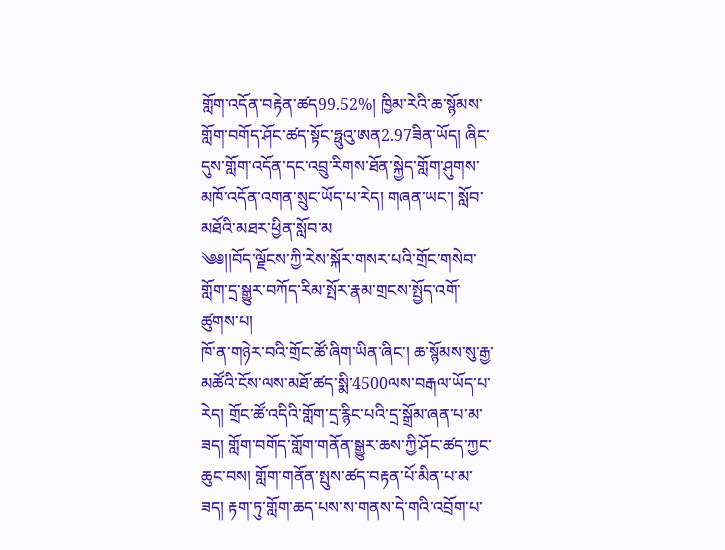གློག་འདོན་བརྟེན་ཚད99.52%། ཁྱིམ་རེའི་ཆ་སྙོམས་གློག་བགོད་ཤོང་ཚད་སྟོང་ཧྥུའུ་ཨན2.97ཟིན་ཡོད། ཞིང་དུས་གློག་འདོན་དང་འབྲུ་རིགས་ཐོན་སྐྱེད་གློག་ཤུགས་མཁོ་འདོན་འགན་སྲུང་ཡོད་པ་རེད། གཞན་ཡང་། སློབ་མཐོའི་མཐར་ཕྱིན་སློབ་མ
༄༅།།བོད་ལྗོངས་ཀྱི་རེས་སྐོར་གསར་པའི་གྲོང་གསེབ་གློག་དྲ་སྒྱུར་བཀོད་རིམ་སྤོར་རྣམ་གྲངས་སྤྱོད་འགོ་ཚུགས་པ།
ཁོ་ན་གཉེར་བའི་གྲོང་ཚོ་ཞིག་ཡིན་ཞིང་། ཆ་སྙོམས་སུ་རྒྱ་མཚོའི་ངོས་ལས་མཐོ་ཚད་སྨི་4500ལས་བརྒལ་ཡོད་པ་རེད། གྲོང་ཚོ་འདིའི་གློག་དྲ་རྙིང་པའི་དྲ་སྒྲོམ་ཞན་པ་མ་ཟད། གློག་བགོད་གློག་གནོན་སྒྱུར་ཆས་ཀྱི་ཤོང་ཚད་ཀྱང་ཆུང་བས། གློག་གནོན་སྤུས་ཚད་བརྟན་པོ་མིན་པ་མ་ཟད། རྟག་ཏུ་གློག་ཆད་པས་ས་གནས་དེ་གའི་འབྲོག་པ་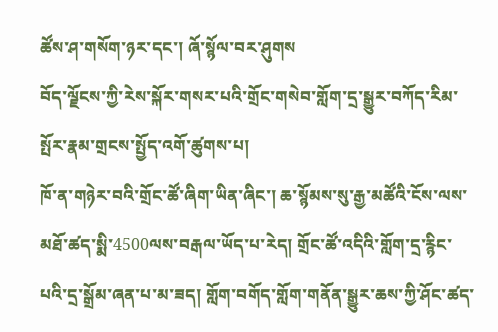ཚོས་ཤ་གསོག་ཉར་དང་། ཞོ་སྙོལ་བར་ཤུགས
བོད་ལྗོངས་ཀྱི་རེས་སྐོར་གསར་པའི་གྲོང་གསེབ་གློག་དྲ་སྒྱུར་བཀོད་རིམ་སྤོར་རྣམ་གྲངས་སྤྱོད་འགོ་ཚུགས་པ།
ཁོ་ན་གཉེར་བའི་གྲོང་ཚོ་ཞིག་ཡིན་ཞིང་། ཆ་སྙོམས་སུ་རྒྱ་མཚོའི་ངོས་ལས་མཐོ་ཚད་སྨི་4500ལས་བརྒལ་ཡོད་པ་རེད། གྲོང་ཚོ་འདིའི་གློག་དྲ་རྙིང་པའི་དྲ་སྒྲོམ་ཞན་པ་མ་ཟད། གློག་བགོད་གློག་གནོན་སྒྱུར་ཆས་ཀྱི་ཤོང་ཚད་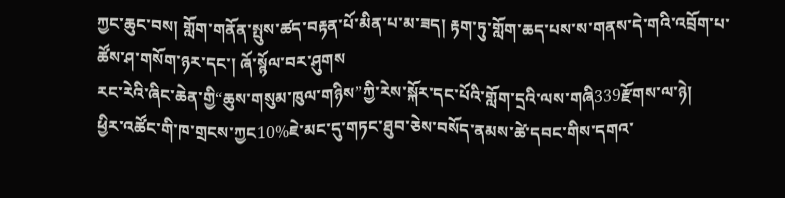ཀྱང་ཆུང་བས། གློག་གནོན་སྤུས་ཚད་བརྟན་པོ་མིན་པ་མ་ཟད། རྟག་ཏུ་གློག་ཆད་པས་ས་གནས་དེ་གའི་འབྲོག་པ་ཚོས་ཤ་གསོག་ཉར་དང་། ཞོ་སྙོལ་བར་ཤུགས
རང་རེའི་ཞིང་ཆེན་གྱི“ཆུས་གསུམ་ཁུལ་གཉིས”ཀྱི་རེས་སྐོར་དང་པོའི་གློག་དྲའི་ལས་གཞི339རྫོགས་ལ་ཉེ།
ཕྱིར་འཚོང་གི་ཁ་གྲངས་ཀྱང10%ཇེ་མང་དུ་གཏང་ཐུབ་ཅེས་བསོད་ནམས་ཚེ་དབང་གིས་དགའ་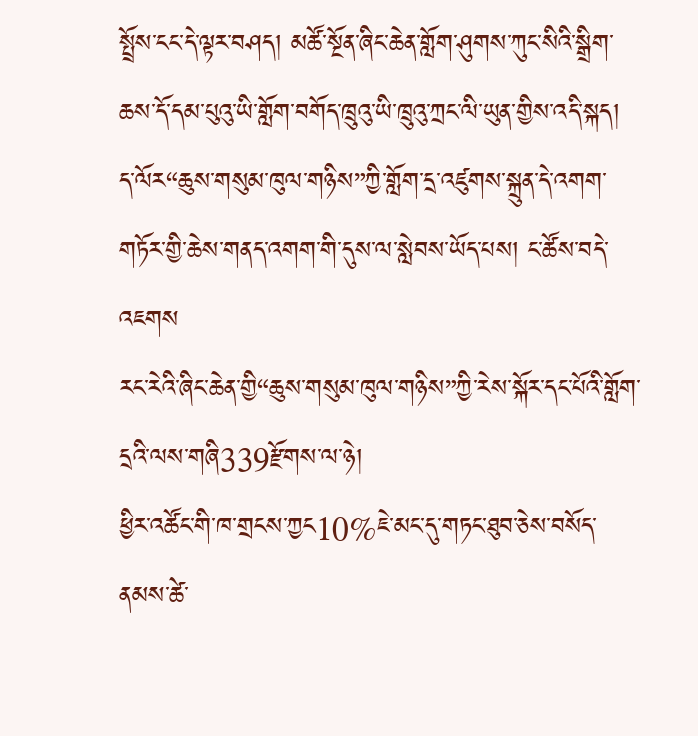སྤྲོས་ངང་དེ་ལྟར་བཤད། མཚོ་སྔོན་ཞིང་ཆེན་གློག་ཤུགས་ཀུང་སིའི་སྒྲིག་ཆས་དོ་དམ་པུའུ་ཡི་གློག་བགོད་ཁྲུའུ་ཡི་ཁྲུའུ་ཀྲང་ལི་ཡུན་གྱིས་འདི་སྐད། ད་ལོར“ཆུས་གསུམ་ཁུལ་གཉིས”ཀྱི་གློག་དྲ་འཛུགས་སྐྲུན་དེ་འགག་གཏོར་གྱི་ཆེས་གནད་འགག་གི་དུས་ལ་སླེབས་ཡོད་པས། ང་ཚོས་བདེ་འཇགས
རང་རེའི་ཞིང་ཆེན་གྱི“ཆུས་གསུམ་ཁུལ་གཉིས”ཀྱི་རེས་སྐོར་དང་པོའི་གློག་དྲའི་ལས་གཞི339རྫོགས་ལ་ཉེ།
ཕྱིར་འཚོང་གི་ཁ་གྲངས་ཀྱང10%ཇེ་མང་དུ་གཏང་ཐུབ་ཅེས་བསོད་ནམས་ཚེ་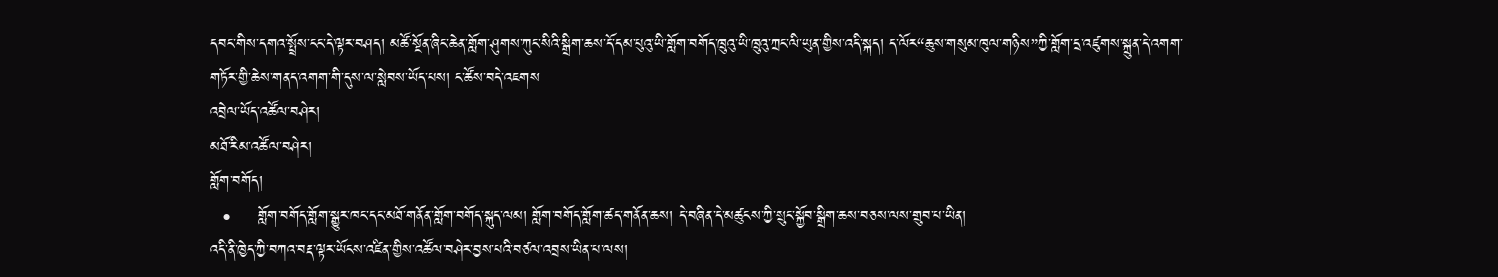དབང་གིས་དགའ་སྤྲོས་ངང་དེ་ལྟར་བཤད། མཚོ་སྔོན་ཞིང་ཆེན་གློག་ཤུགས་ཀུང་སིའི་སྒྲིག་ཆས་དོ་དམ་པུའུ་ཡི་གློག་བགོད་ཁྲུའུ་ཡི་ཁྲུའུ་ཀྲང་ལི་ཡུན་གྱིས་འདི་སྐད། ད་ལོར“ཆུས་གསུམ་ཁུལ་གཉིས”ཀྱི་གློག་དྲ་འཛུགས་སྐྲུན་དེ་འགག་གཏོར་གྱི་ཆེས་གནད་འགག་གི་དུས་ལ་སླེབས་ཡོད་པས། ང་ཚོས་བདེ་འཇགས
འབྲེལ་ཡོད་འཚོལ་བཤེར།
མཐོ་རིམ་འཚོལ་བཤེར།
གློག་བགོད།
  •     གློག་བགོད་གློག་སྒྱུར་ཁང་དང་མཐོ་གནོན་གློག་བགོད་སྐུད་ལམ། གློག་བགོད་གློག་ཚད་གནོན་ཆས། དེ་བཞིན་དེ་མཚུངས་ཀྱི་སྲུང་སྐྱོབ་སྒྲིག་ཆས་བཅས་ལས་གྲུབ་པ་ཡིན།
འདི་ནི་ཁྱེད་ཀྱི་བཀའ་བརྡ་ལྟར་ཡོངས་འཛིན་གྱིས་འཚོལ་བཤེར་བྱས་པའི་བཙལ་འབྲས་ཡིན་པ་ལས།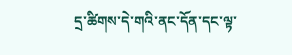དྲ་ཚིགས་དེ་གའི་ནང་དོན་དང་ལྟ་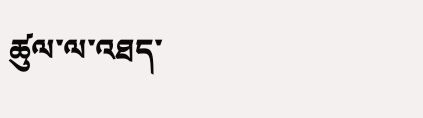ཚུལ་ལ་འཐད་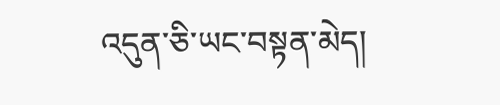འདུན་ཅི་ཡང་བསྟན་མེད།